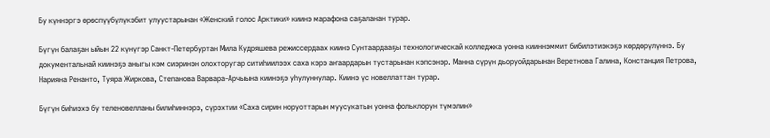Бу күннэргэ өрѳспүүбүлүкэбит улуустарынан «Женский голос Арктики» киинэ марафона саҕаланан турар.

Бүгүн балаҕан ыйын 22 күнүгэр Санкт-Петербуртан Мила Кудряшева режиссердаах киинэ Сунтаардааҕы технологическай колледжка уонна кииннэммит бибилэтиэкэҕэ көрдөрүлүннэ. Бу документальнай киинэҕэ аныгы кэм сиэринэн олохторугар ситиhиилээх саха кэрэ аҥаардарын тустарынан кэпсэнэр. Манна сүрүн дьоруойдарынан Веретнова Галина, Констанция Петрова, Нарияна Ренанто, Туяра Жиркова, Степанова Варвара-Арчыына киинэҕэ уһулуннулар. Киинэ үс новеллаттан турар.

Бүгүн биһиэхэ бу теленовелланы билиһиннэрэ, сүрэхтии «Саха сирин норуоттарын муусукатын уонна фольклорун түмэлин»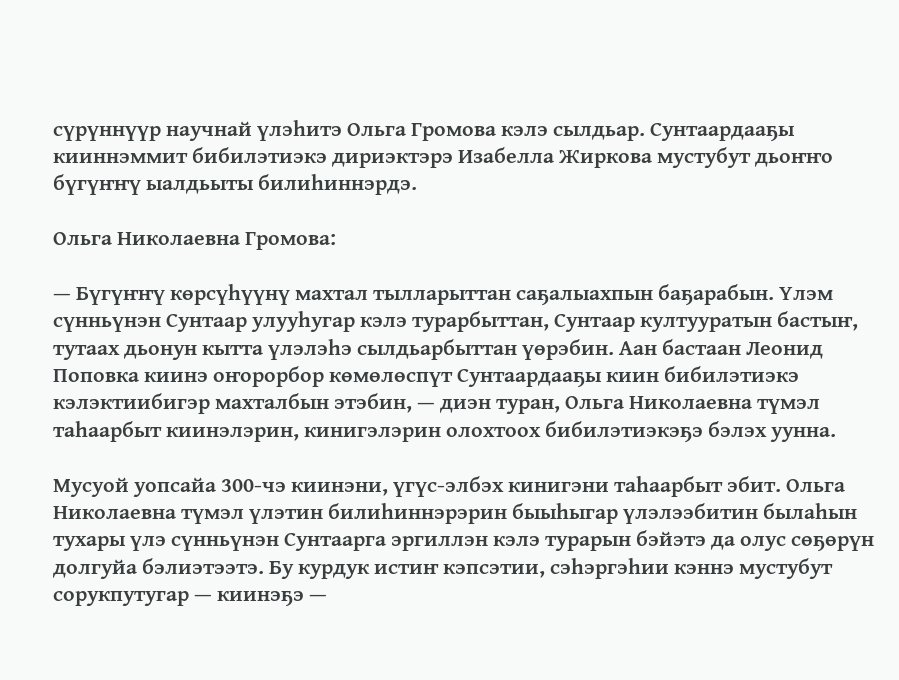сүрүннүүр научнай үлэһитэ Ольга Громова кэлэ сылдьар. Сунтаардааҕы кииннэммит бибилэтиэкэ дириэктэрэ Изабелла Жиркова мустубут дьоҥҥо бүгүҥҥү ыалдьыты билиһиннэрдэ.

Ольга Николаевна Громова:

— Бүгүҥҥү көрсүһүүнү махтал тылларыттан саҕалыахпын баҕарабын. Үлэм сүнньүнэн Сунтаар улууһугар кэлэ турарбыттан, Сунтаар култууратын бастыҥ, тутаах дьонун кытта үлэлэһэ сылдьарбыттан үөрэбин. Аан бастаан Леонид Поповка киинэ оҥорорбор көмөлөспүт Сунтаардааҕы киин бибилэтиэкэ кэлэктиибигэр махталбын этэбин, — диэн туран, Ольга Николаевна түмэл таһаарбыт киинэлэрин, кинигэлэрин олохтоох бибилэтиэкэҕэ бэлэх уунна.

Мусуой уопсайа 300-чэ киинэни, үгүс-элбэх кинигэни таһаарбыт эбит. Ольга Николаевна түмэл үлэтин билиһиннэрэрин быыһыгар үлэлээбитин былаһын тухары үлэ сүнньүнэн Сунтаарга эргиллэн кэлэ турарын бэйэтэ да олус сөҕөрүн долгуйа бэлиэтээтэ. Бу курдук истиҥ кэпсэтии, сэһэргэһии кэннэ мустубут сорукпутугар — киинэҕэ —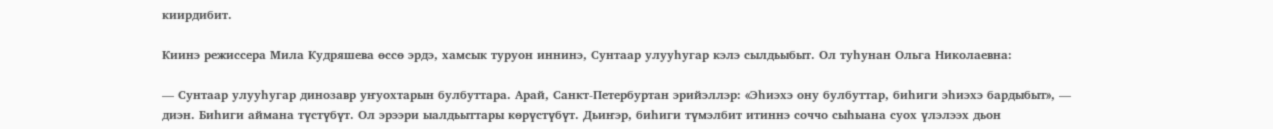киирдибит.

Киинэ режиссера Мила Кудряшева өссө эрдэ, хамсык туруон иннинэ, Сунтаар улууһугар кэлэ сылдьыбыт. Ол туһунан Ольга Николаевна:

— Сунтаар улууһугар динозавр уҥуохтарын булбуттара. Арай, Санкт-Петербуртан эрийэллэр: «Эһиэхэ ону булбуттар, биһиги эһиэхэ бардыбыт», — диэн. Биһиги аймана түстүбүт. Ол эрээри ыалдьыттары көрүстүбүт. Дьиҥэр, биһиги түмэлбит итиннэ соччо сыһыана суох үлэлээх дьон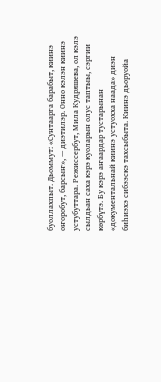буоллахпыт. Дьоммут: «Сунтаарга барабыт, киинэ оҥоробут, барсыҥ», — диэтилэр. Онно кэлэн киинэ устубуттара. Режиссербут, Мила Кудряшева, ол кэлэ сылдьан саха кэрэ куоларын олус таптыы, сэргии көрбүтэ. Бу кэрэ аҥаардар тустарынан «документальнай киинэ устуохха наада» диэн биһиэхэ сибээскэ тахсыбыта. Киинэ дьоруойа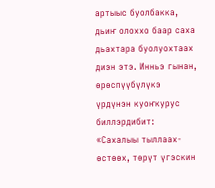артыыс буолбакка, дьиҥ олоххо баар саха дьахтара буолуохтаах диэн этэ. Инньэ гынан, өрөспүүбүлүкэ үрдүнэн куоҥкурус биллэрдибит: «Сахалыы тыллаах-өстөөх, төрүт үгэскин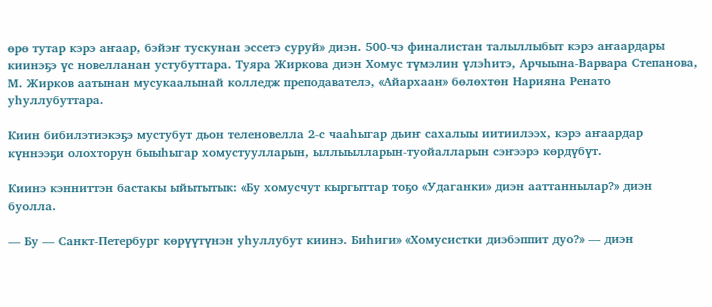өрө тутар кэрэ аҥаар, бэйэҥ тускунан эссетэ суруй» диэн. 500-чэ финалистан талыллыбыт кэрэ аҥаардары киинэҕэ үс новелланан устубуттара. Туяра Жиркова диэн Хомус түмэлин үлэһитэ, Арчыына-Варвара Степанова, М. Жирков аатынан мусукаалынай колледж преподавателэ, «Айархаан» бөлөхтөн Нарияна Ренато уһуллубуттара.

Киин бибилэтиэкэҕэ мустубут дьон теленовелла 2-с чааһыгар дьиҥ сахалыы иитиилээх, кэрэ аҥаардар күннээҕи олохторун быыһыгар хомустуулларын, ыллыылларын-туойалларын сэҥээрэ көрдүбүт.

Киинэ кэнниттэн бастакы ыйытытык: «Бу хомусчут кыргыттар тоҕо «Удаганки» диэн ааттаннылар?» диэн буолла.

— Бу — Санкт-Петербург көрүүтүнэн уһуллубут киинэ. Биһиги» «Хомусистки диэбэппит дуо?» — диэн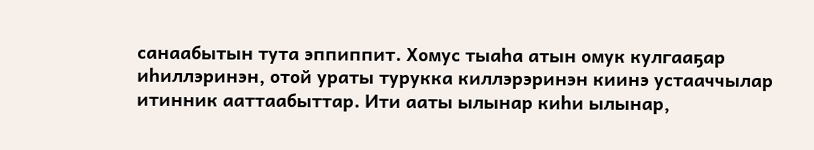санаабытын тута эппиппит. Хомус тыаһа атын омук кулгааҕар иһиллэринэн, отой ураты турукка киллэрэринэн киинэ устааччылар итинник ааттаабыттар. Ити ааты ылынар киһи ылынар,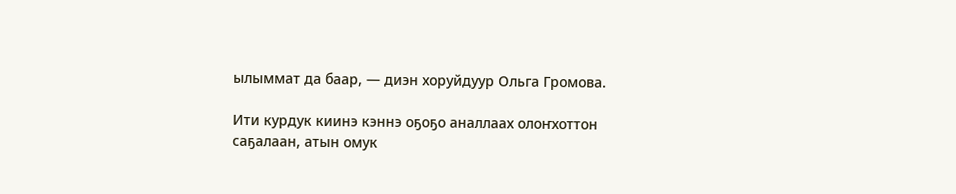ылыммат да баар, — диэн хоруйдуур Ольга Громова.

Ити курдук киинэ кэннэ оҕоҕо аналлаах олоҥхоттон саҕалаан, атын омук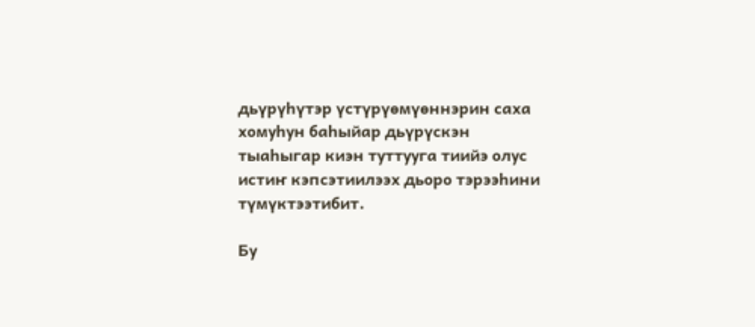дьүрүһүтэр үстүрүөмүөннэрин саха хомуһун баһыйар дьүрүскэн тыаһыгар киэн туттууга тиийэ олус истиҥ кэпсэтиилээх дьоро тэрээһини түмүктээтибит.

Бу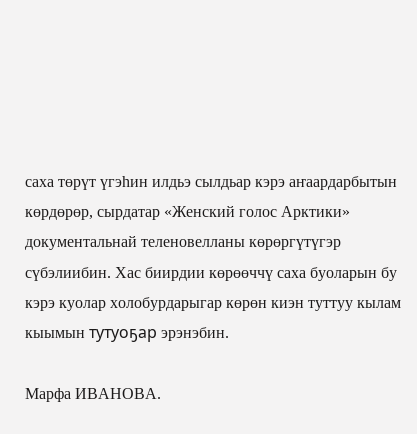саха төрүт үгэһин илдьэ сылдьар кэрэ аҥаардарбытын көрдөрөр, сырдатар «Женский голос Арктики» документальнай теленовелланы көрөргүтүгэр сүбэлиибин. Хас биирдии көрөөччү саха буоларын бу кэрэ куолар холобурдарыгар көрөн киэн туттуу кылам кыымын тутуоҕар эрэнэбин.

Марфа ИВАНОВА.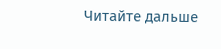Читайте дальше